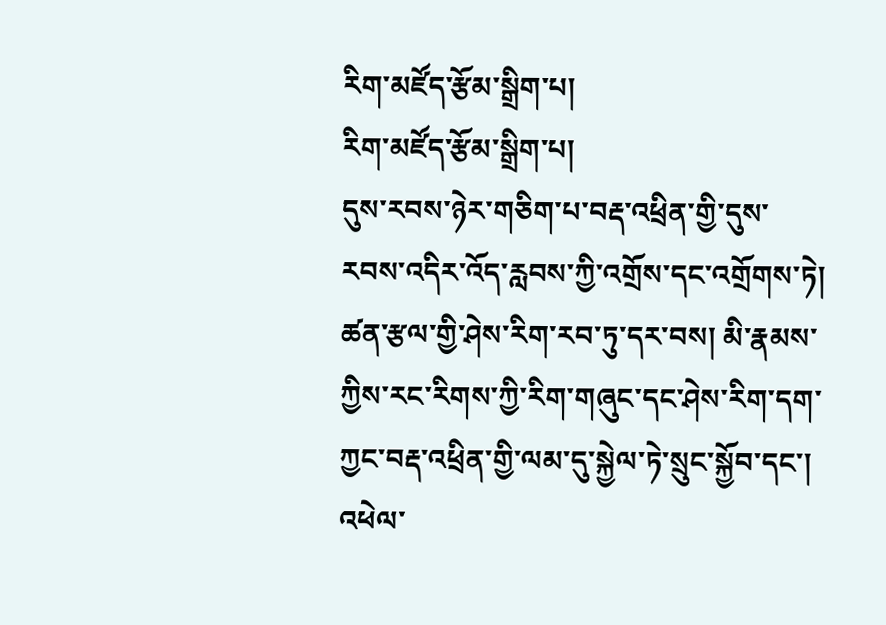རིག་མཛོད་རྩོམ་སྒྲིག་པ།
རིག་མཛོད་རྩོམ་སྒྲིག་པ།
དུས་རབས་ཉེར་གཅིག་པ་བརྡ་འཕྲིན་གྱི་དུས་རབས་འདིར་འོད་རླབས་ཀྱི་འགྲོས་དང་འགྲོགས་ཏེ། ཚན་རྩལ་གྱི་ཤེས་རིག་རབ་ཏུ་དར་བས། མི་རྣམས་ཀྱིས་རང་རིགས་ཀྱི་རིག་གཞུང་དང་ཤེས་རིག་དག་ཀྱང་བརྡ་འཕྲིན་གྱི་ལམ་དུ་སྐྱེལ་ཏེ་སྲུང་སྐྱོབ་དང་། འཕེལ་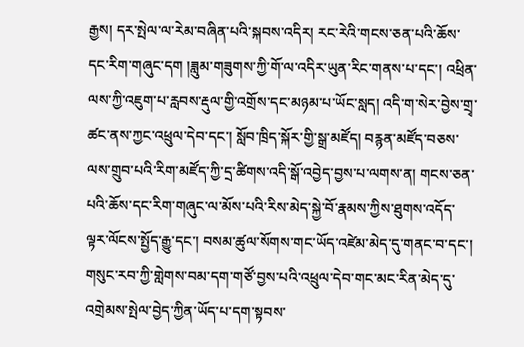རྒྱས། དར་སྤེལ་ལ་རེམ་བཞིན་པའི་སྐབས་འདིར། རང་རེའི་གངས་ཅན་པའི་ཆོས་དང་རིག་གཞུང་དག །ཟླུམ་གཟུགས་ཀྱི་གོ་ལ་འདིར་ཡུན་རིང་གནས་པ་དང་། འཕྲིན་ལས་ཀྱི་འཇུག་པ་རླབས་རྡུལ་གྱི་འགྲོས་དང་མཉམ་པ་ཡོང་སླད། འདི་ག་སེར་བྱེས་གྲྭ་ཚང་ནས་ཀྱང་འཕྲུལ་དེབ་དང་། སློབ་ཁྲིད་སྐོར་གྱི་སྒྲ་མཛོད། བརྙན་མཛོད་བཅས་ལས་གྲུབ་པའི་རིག་མཛོད་ཀྱི་དྲ་ཚིགས་འདི་སྒོ་འབྱེད་བྱས་པ་ལགས་ན། གངས་ཅན་པའི་ཆོས་དང་རིག་གཞུང་ལ་མོས་པའི་རིས་མེད་སྐྱེ་བོ་རྣམས་ཀྱིས་ཐུགས་འདོད་ལྟར་ལོངས་སྤྱོད་རྒྱུ་དང་། བསམ་ཚུལ་སོགས་གང་ཡོད་འཛེམ་མེད་དུ་གནང་བ་དང་། གསུང་རབ་ཀྱི་གླེགས་བམ་དག་གཙོ་བྱས་པའི་འཕྲུལ་དེབ་གང་མང་རིན་མེད་དུ་འགྲེམས་སྤེལ་བྱེད་ཀྱིན་ཡོད་པ་དག་སྟབས་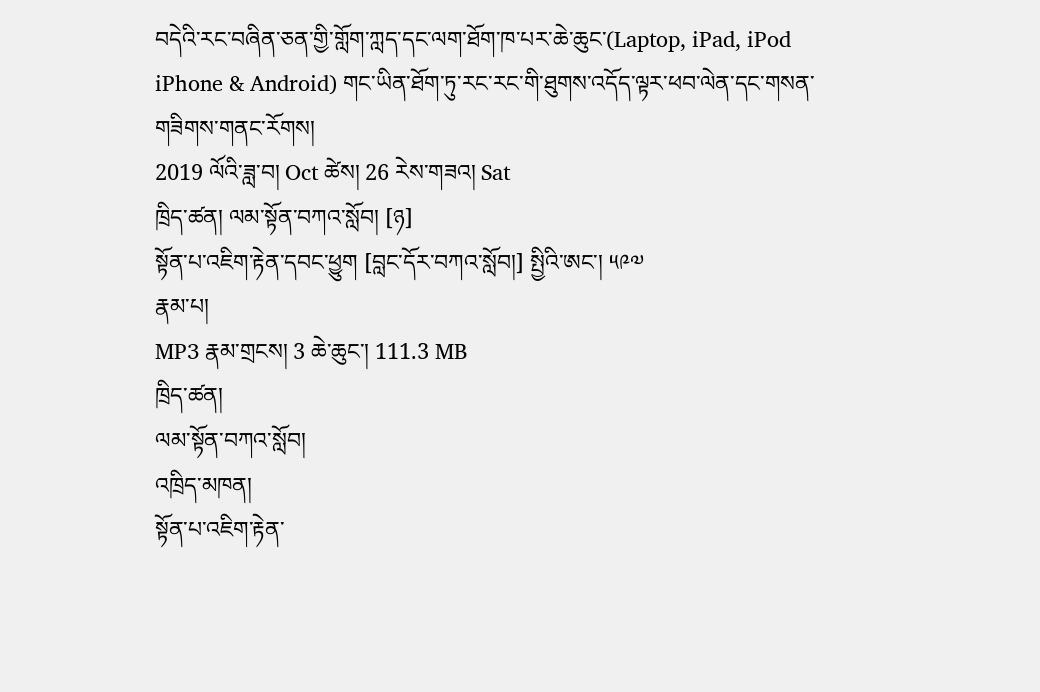བདེའི་རང་བཞིན་ཅན་གྱི་གློག་ཀླད་དང་ལག་ཐོག་ཁ་པར་ཆེ་ཆུང་(Laptop, iPad, iPod iPhone & Android) གང་ཡིན་ཐོག་ཏུ་རང་རང་གི་ཐུགས་འདོད་ལྟར་ཕབ་ལེན་དང་གསན་གཟིགས་གནང་རོགས།
2019 ལོའི་ཟླ་བ། Oct ཚེས། 26 རེས་གཟའ། Sat
ཁྲིད་ཚན། ལམ་སྟོན་བཀའ་སློབ། [ཉ]
སྟོན་པ་འཇིག་རྟེན་དབང་ཕྱུག [བླང་དོར་བཀའ་སློབ།] སྤྱིའི་ཨང་། ༥༩༧
རྣམ་པ།
MP3 རྣམ་གྲངས། 3 ཆེ་ཆུང་། 111.3 MB
ཁྲིད་ཚན།
ལམ་སྟོན་བཀའ་སློབ།
འཁྲིད་མཁན།
སྟོན་པ་འཇིག་རྟེན་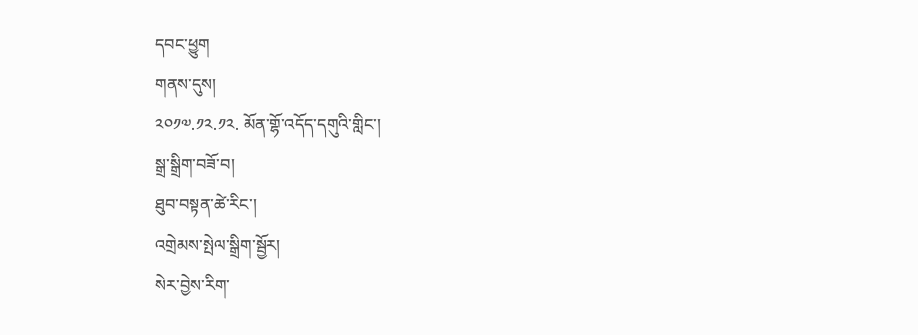དབང་ཕྱུག
གནས་དུས།
༢༠༡༧.༡༢.༡༢. མོན་གྷོ་འདོད་དགུའི་གླིང་།
སྒྲ་སྒྲིག་བཟོ་བ།
ཐུབ་བསྟན་ཚེ་རིང་།
འགྲེམས་སྤེལ་སྒྲིག་སྦྱོར།
སེར་བྱེས་རིག་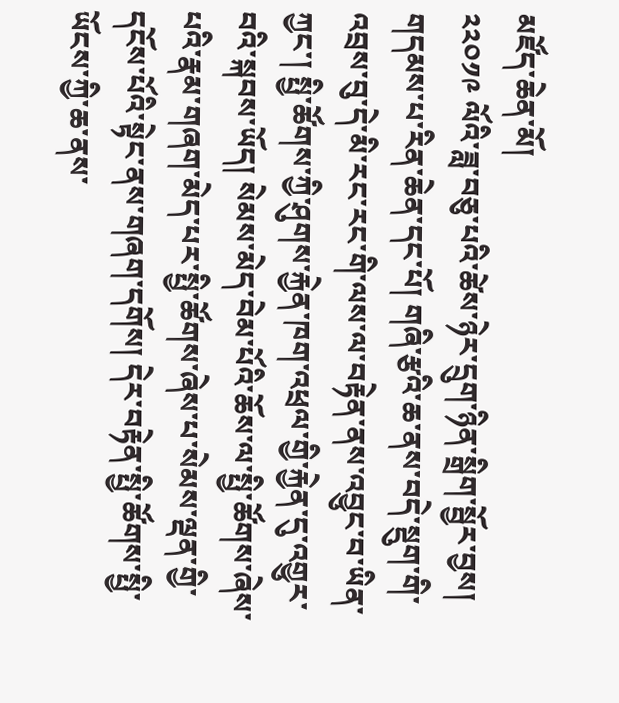མཛོད་ཆེན་མོ།
༢༢༠༡༩ ལོའི་ཟླ་བཅུ་པའི་ཚེས་ཉེར་དྲུག་ཉིན་སྒྲིག་སྦྱོར་བྱས།
གདམས་པ་རིན་ཆེན་དང་པོ། གཞི་རྩའི་ཆ་ནས་བདེ་སྡུག་གི་འབྲས་བུ་དེ་མི་རང་རང་གི་ལས་ལ་བརྟེན་ནས་འབྱུང་བ་ཡིན་ཀྱང་། སྤྱི་ཚོགས་ཀྱི་ཤུགས་རྐྱེན་ཁག་འཕྲལ་གྱི་རྐྱེན་དུ་འགྱུར་བའི་སྐབས་ཡོད། སེམས་མེད་བེམ་པོའི་ཆོས་ལ་སྤྱི་ཚོགས་ཞེས་པའི་རྣམ་གཞག་མེད་པར་སྤྱི་ཚོགས་ཞེས་པ་སེམས་ལྡན་གྱི་དངོས་པོའི་སྟེང་ནས་གཞག་དགོས། དེར་བརྟེན་སྤྱི་ཚོགས་སྤྱི་ཡོངས་ཀྱི་ཆ་ནས་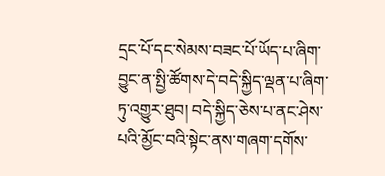དྲང་པོ་དང་སེམས་བཟང་པོ་ཡོད་པ་ཞིག་བྱུང་ན་སྤྱི་ཚོགས་དེ་བདེ་སྐྱིད་ལྡན་པ་ཞིག་ཏུ་འགྱུར་ཐུབ། བདེ་སྐྱིད་ཅེས་པ་ནང་ཤེས་པའི་མྱོང་བའི་སྟེང་ནས་གཞག་དགོས་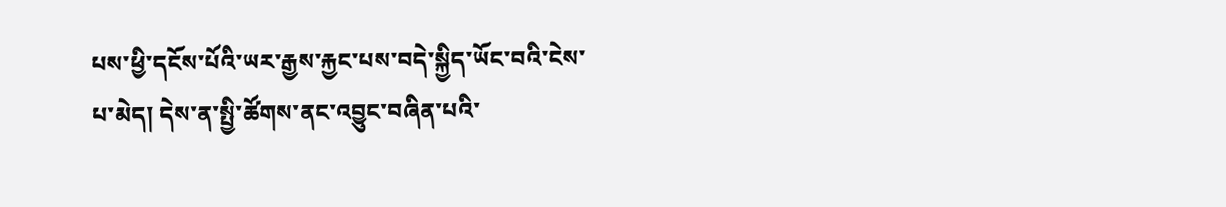པས་ཕྱི་དངོས་པོའི་ཡར་རྒྱས་རྐྱང་པས་བདེ་སྐྱིད་ཡོང་བའི་ངེས་པ་མེད། དེས་ན་སྤྱི་ཚོགས་ནང་འབྱུང་བཞིན་པའི་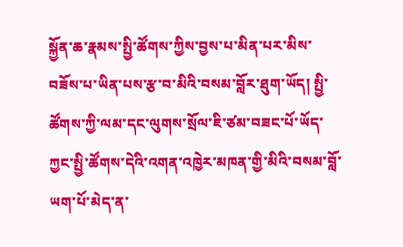སྐྱོན་ཆ་རྣམས་སྤྱི་ཚོགས་ཀྱིས་བྱས་པ་མིན་པར་མིས་བཟོས་པ་ཡིན་པས་རྩ་བ་མིའི་བསམ་བློར་ཐུག་ཡོད། སྤྱི་ཚོགས་ཀྱི་ལམ་དང་ལུགས་སྲོལ་ཇི་ཙམ་བཟང་པོ་ཡོད་ཀྱང་སྤྱི་ཚོགས་དེའི་འགན་འཁྱེར་མཁན་གྱི་མིའི་བསམ་བློ་ཡག་པོ་མེད་ན་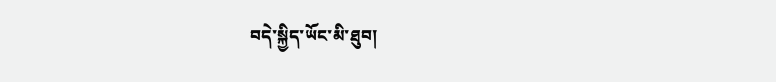བདེ་སྐྱིད་ཡོང་མི་ཐུབ།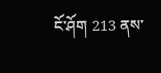ངོ་ཤོག 213 ནས་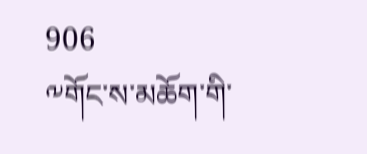906
༸གོང་ས་མཆོག་གི་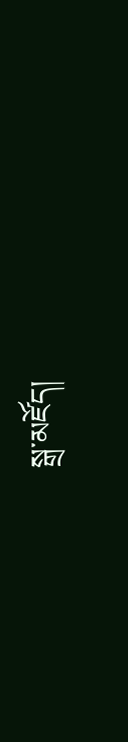སྒྲ་མཛོད།